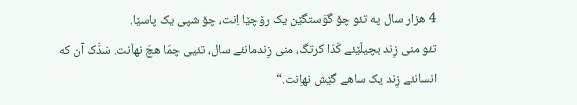4 هزار سال په تئو چۆ گوَستگێن یک رۆچێا اِنت، چۆ شپی یک پاسێا.
تئو منی زِند بچیلّێئے کَدّا کرتگ، منی زِندمانئے سال، تئیی چمّا هچّ نهاَنت. سَدَّک آن که انسانئے زِند یک ساهے گێش نهاِنت.“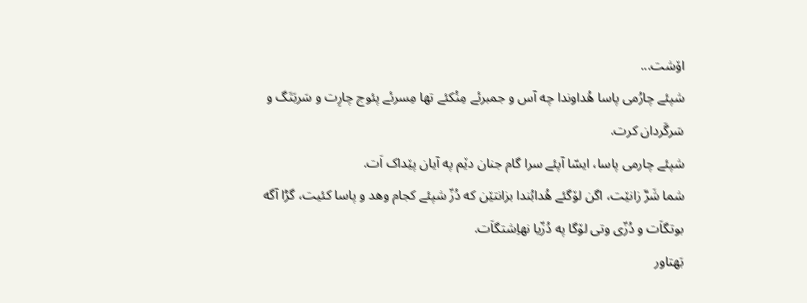اۆشت...
شپئے چارُمی پاسا هُداوندا چه آس و جمبرئے مِنُکئے تها مِسرئے پئوج چارِت و سَربَتَگ و سَرگَردان کرت.
شپئے چارمی پاسا، ایسّا آپئے سرا گام جنان دێم په آیان پێداک اَت.
شما شَرَّ زانێت، اگن لۆگئے هُدابُندا بزانتێن که دُزّ شپئے کجام وهد و پاسا کئیت، گڑا آگه بوتگاَت و دُزّی وتی لۆگا په دُزّیا نهاِشتگاَت.
بَهتاور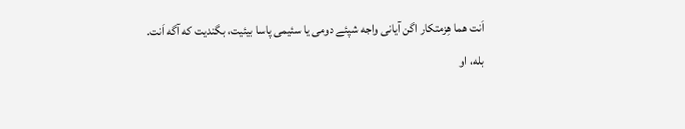اَنت هما هِزمتکار اگن آیانی واجه شپئے دومی یا سئیمی پاسا بیئیت، بگندیت که آگه اَنت.
بله، او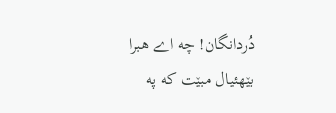دُردانگان! چه اے هبرا بێهئیال مبێت که په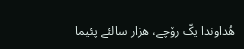هُداوندا یکّ رۆچے، هزار سالئے پئیما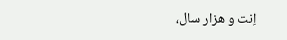اِنت و هزار سال،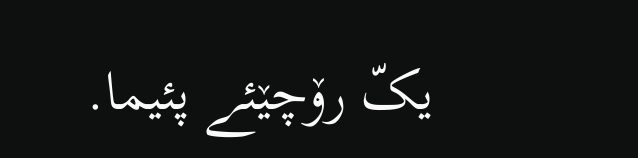یکّ رۆچێئے پئیما.